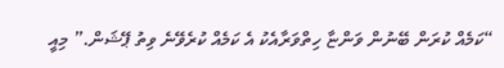“ކަމެއް ކުރަން ބޭނުން ވަންޏާ ހިތްވަރާއެކު އެ ކަމެއް ކުރެވޭނެ ވިތު ޕޭޝަން.” މިއީ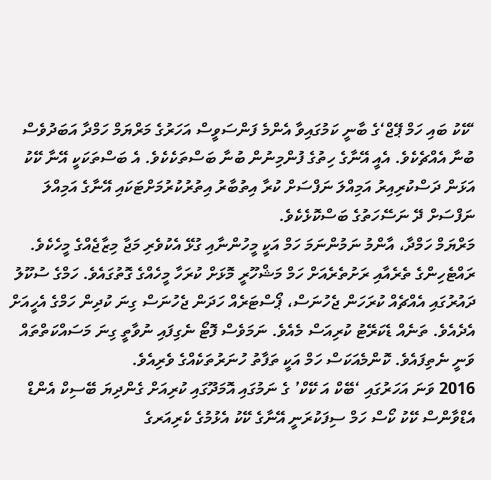‘ކޭކު ބައި ހަމް ޕޭޖް‘ގެ ބާނީ ކަމުގައިވާ އެންމެ ފަންސަވީސް އަހަރުގެ މަރްޔަމް ހަމްދާ އަބަދުވެސް ބުނާ އެއްޗެކެވެ. އެއީ އޭނާގެ ހިތުގެ ފުންމިނުން ބުނާ ބަސްތަކެކެވެ. އެ ބަސްތަކަކީ އޭނާ ކޭކު އަޅަން ދަސްކުރިއިރު އަމިއްލަ ނަފްސަށް ކުރާ އިތުބާރު އިތުރުކުރުމަށްޓަކައި އޭނާގެ އަމިއްލަ ނަފްސަށް ދޭ ނަސޭހަތުގެ ބަސްކޮޅެކެވެ.
މަރްޔަމް ހަމްދާ، އާންމު ނަމުންނަމަ ހަމް އަކީ މީހުންނާއި ގުޅޭ އެކުވެރި މަޖާ މިޒާޖެއްގެ މީހެކެވެ. ރައްޓެހިންގެ ތެރެއާއި ރަށުތެރެއަށް ހަމް މަޝްހޫރީ މޮޅަށް ކުރަހާ މީހެއްގެ ގޮތުގައެވެ. ހަމްގެ ސުކޫލު ދައުރުގައި އެއްޗެއް ކުރަހަން ޖެހުނަސް، ޕޯސްޓަރެއް ހަދަން ޖެހުނަސް ގިނަ ކުދިން ހަމްގެ އެހީއަށް އެދެއެވެ. ތަނެއް ޑެކަރޭޓު ކުރިއަސް މެއެވެ. ނަމަވެސް ފޮޓޯ ނެގިފައި ނުވާތީ ގިނަ މަސައްކަތްތައް ވަނީ ނެތިފައެވެ. ކޮންމެއަކަސް ހަމް އަކީ ތަފާތު ހުނަރުތަކެއްގެ ވެރިއެވެ.
2016 ވަނަ އަހަރުގައި ‘ބޭކް އަ ކޭކް’ ގެ ނަމުގައި އޮމަދޫގައި ކުރިއަށް ގެންދިޔަ ބޭސިކް އެންޑް އެޑްވާންސް ކޭކު ކޯސް ހަމް ސިފަކުރަނީ އޭނާގެ ކޭކު އެޅުމުގެ ކެރިއަރގެ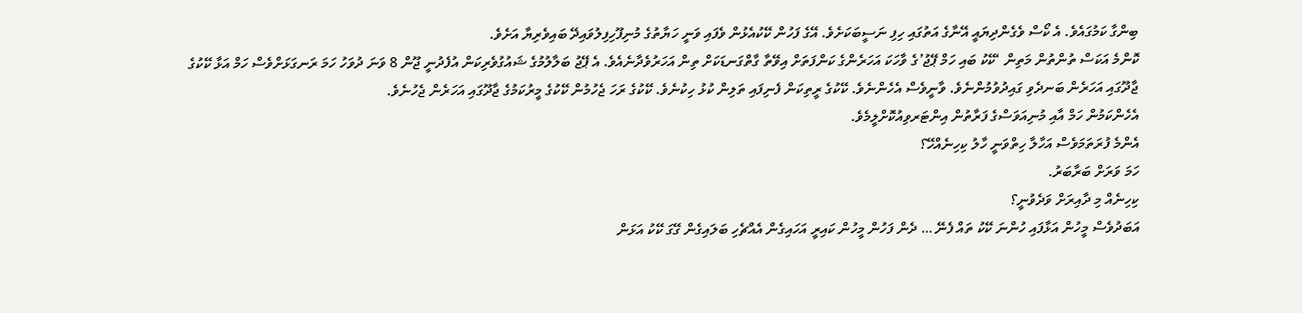ބިންގާ ކަމުގައެވެ. އެ ކޯސް ވެގެންދިޔައީ އޭނާގެ އަތުގައި ހިފި ނަސީބަކަށެވެ. އޭގެ ފަހުން ކޭކުއެޅުން ވެފައި ވަނީ ހަޔާތުގެ މުނިފޫހިފިލުވައިދޭ ބައިވެރިޔާ އަށެވެ.
ކޮންމެ އަކަސް ތުންތުން މަތިން ‘ކޭކު ބައި ހަމް ޕޭޖު’ގެ ވާހަކަ އަހަރެންގެ ކަންފަތަށް އިވޭތާ ގާތްގަނޑަކަށް ތިން އަހަރުވެދާނެއެވެ. އެ ޕޭޖު ބަލާލުމުގެ ޝައުގުވެރިކަން އުފެދުނީ ޖޫން 8 ވަނަ ދުވަހު ހަމަ ރަނގަޅަށްވެސް ހަމް އަޅާ ކޭކުގެ ޖާދޫގައި އަހަރެން ބަނދެވި ގައިދުވުމުންނެވެ. ވާނީވެސް އެހެންނެވެ. ކޭކުގެ ރީތިކަން ފެނިފައި ތަލިން ކުޅު ހިކުނެވެ. ކޭކުގެ ރަހަ ޖެހުމުން ކޭކުގެ މީރުކަމުގެ ޖާދޫގައި އަހަރެން ޖެހުނެވެ.
އެހެންކަމުން ހަމް އާއި މުނިއަވަސްގެ ފަރާތުން އިންޓަރވިއުކޮށްލީމެވެ.
އެންމެ ފުރަތަމަވެސް އަހާލާ ހިތްވަނީ ހާލު ކިހިނެއްހޭ؟
ހަމަ ވަރަށް ބަރާބަރު.
ކިހިނެއް މި ދާއިރަށް ވަދެވުނީ؟
އަބަދުވެސް މީހުން އަޅާފައި ހުންނަ ކޭކު ތައް ފެނޭ … ދެން ފަހުން މީހުން ކައިރީ އަހައިގެން އެއްޗެހި ބަލައިގެން ގޭގަ ކޭކު އަޅަން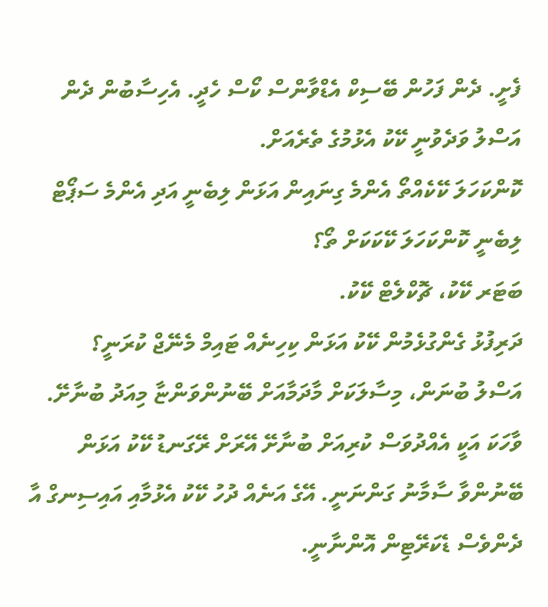ފެށީ. ދެން ފަހުން ބޭސިކް އެޑްވާންސް ކޯސް ހެދީ. އެހިސާބުން ދެން އަސްލު ވަދެވުނީ ކޭކު އެޅުމުގެ ތެރެއަށް.
ކޮންކަހަލަ ކޭކެއްތޯ އެންމެ ގިނައިން އަޅަން ލިބެނީ އަދި އެންމެ ސަޕޯޓް ލިބެނީ ކޮންކަހަލަ ކޭކަކަށް ތޯ؟
ބަޓަރ ކޭކު، ޗޮކްލެޓް ކޭކު.
ދަރިފުޅު ގެންގުޅެމުން ކޭކު އަޅަން ކިހިނެއް ޓައިމް މެނޭޖް ކުރަނީ؟
އަސްލު ބުނަން، މިސާލަކަށް މާދަމާއަށް ބޭނުންވަންޏާ މިއަދު ބުނާށޭ. ވާހަކަ އަކީ އެއްދުވަސް ކުރިއަށް ބުނާށޭ އޭރަށް ރޭގަނޑު ކޭކު އަޅަން ބޭނުންވާ ސާމާނު ގަންނަނީ. އޭގެ އަނެއް ދުހު ކޭކު އެޅުމާއި އައިސިނގް އާ ދެންވެސް ޑެކަރޭޓިން އޮންނާނީ.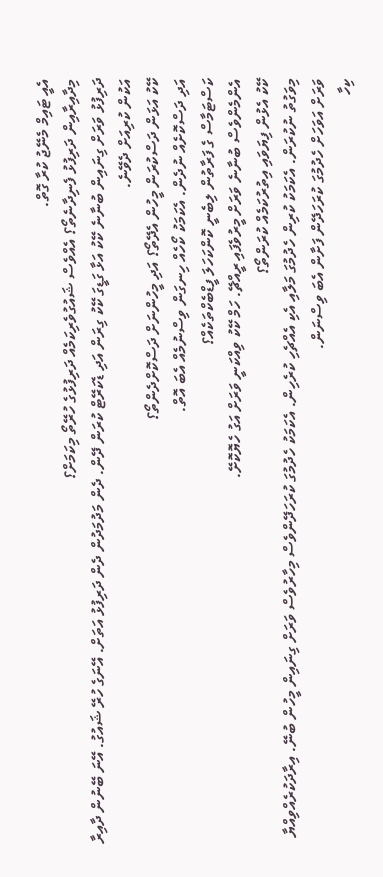އެއީ ޓައިމް މެނޭޖު ކުރާ ގޮތް.
މިދާއިރާއިން ދަރިފުޅު ފެނިދާނެތޯ؟ އެއްވެސް ޝައުގުވެރިކަމެއް ދަރިފުޅުގެ ހުރޭތޯ މިކަމަށް؟
ދަރިފުޅު ވަރަށް ގިނައިން ބުނާނެ ކޭކު އަޅާ ގަޑީގަ ކޭކު ގިރަން އަދި ޑެކަރޭޓް ކުރަން ދޭން. ދެން މަދުމަދުން ދެން ދަރިފުޅު އަތަށް. އޭނަގެ ހުރޭ ޝައުގު. އޭނަ ބޭނުން ދާއިރާ އަކުން ކުރިއަށް ދެވޭނެ.
ކޭކު އަޅަން ދަސްކުރަން މީހުން އެދޭތޯ؟ އަދި މީހުންނަށް ދަސްކޮށްދެންތޯ؟
އަދި ދަސްކޮށެއް ނުދެން. އެކަމަކު ކޯހެއް ހިނގަން ވިސްނުމެއް އެބަ އޮތް.
ކަސްޓަމާސް ގެ ފަރާތުން ލިބެނީ ކޮންކަހަލަ ފީޑްބެކްތަކެއް؟
އެންމެންވެސް ބުނާނެ ވަރަށް މީރުވެފައި ރީއްޗޭ. ހަމް ކޭކު ވިއްކަނީ ވަރަށް އަގު ހެޔޮކޮށޭ.
ކޭކު އެޅުން ފިޔަވައި އިތުރުކަމެއް ކުރަންތޯ؟
މިވަގުތު ނުކުރަން. އެކަމަކު ކުރިން ހެދުމުގަ މަލާއި އެކި އެއްޗެހި ކުރެހިން. އެކަމަކު ހެދުމުގަ ކުރަހަދޭންވެސް މިހާރުވެސް ވަރަށް ގިނައިން މީހުން ބުނޭ. އިރާދަކުރެއްވިއްޔާ ވަރަށް އަވަހަށް ހެދުމުގަ ކުރަހަދޭން ފަށާން އެބަ ވިސްނަން.
ކިހާ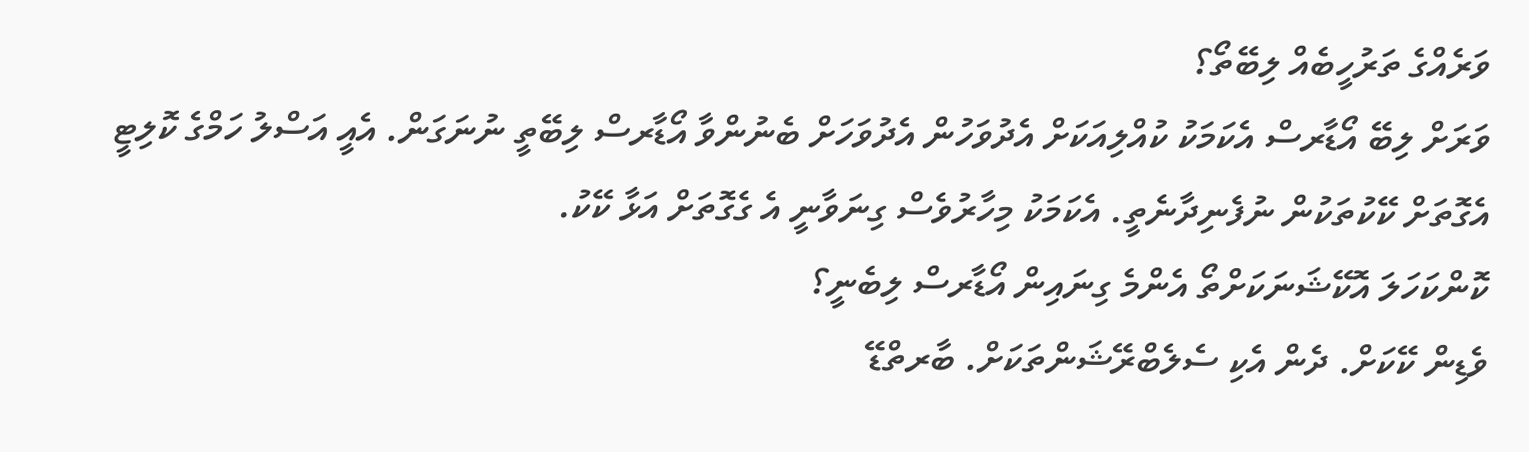ވަރެއްގެ ތަރުހީބެއް ލިބޭތޯ؟
ވަރަށް ލިބޭ އޯޑާރސް އެކަމަކު ކުއްލިއަކަށް އެދުވަހުން އެދުވަހަށް ބެނުންވާ އޯޑާރސް ލިބޭތީ ނުނަގަން. އެއީ އަސްލު ހަމްގެ ކޮލިޓީ އެގޮތަށް ކޭކުތަކުން ނުފެނިދާނެތީ. އެކަމަކު މިހާރުވެސް ގިނަވާނީ އެ ގެގޮތަށް އަޅާ ކޭކު.
ކޮންކަހަލަ އޮކޭޝަނަކަށްތޯ އެންމެ ގިނައިން އޯޑާރސް ލިބެނީ؟
ވެޑިން ކޭކަށް. ދެން އެކި ސެލެބްރޭޝަންތަކަށް. ބާރތްޑޭ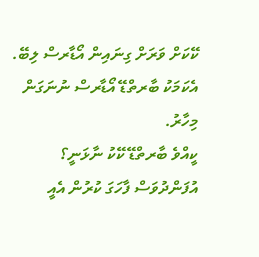ކޭކަށް ވަރަށް ގިނައިން އޯޑާރސް ލިބޭ. އެކަމަކު ބާރތްޑޭ އޯޑާރސް ނުނަގަން މިހާރު.
ކީއްވެ ބާރތްޑޭ ކޭކު ނާޅަނީ؟
އުފަންދުވަސް ފާހަގަ ކުރުން އެއީ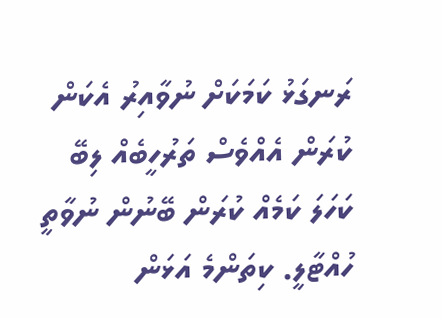ރަނގަޅު ކަމަކަށް ނުވާއިރު އެކަން ކުރަން އެއްވެސް ތަރުހީބެއް ލިބޭ ކަހަލަ ކަމެއް ކުރަން ބޭނުން ނުވާތީ ހުއްޓާލީ. ކިތަންމެ އަޅަން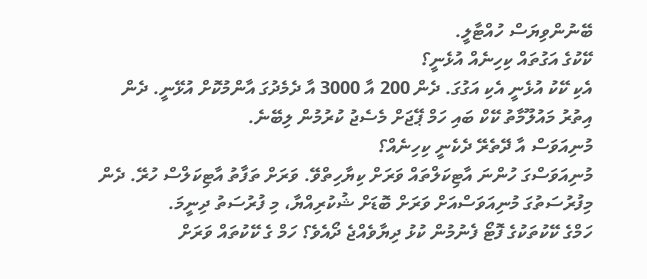ބޭނުންވިޔަސް ހުއްޓާލީ.
ކޭކުގެ އަގުތައް ކިހިނެއް އުޅެނީ؟
އެކި ކޭކު އުޅެނީ އެކި އަގުގަ. ދެން 200 އާ 3000 އާ ދެމެދުގަ އާންމުކޮށް އުޅޭނީ. ދެން އިތުރު މައުލޫމާތު ކޭކް ބައި ހަމް ޕޭޖަށް މެސެޖު ކުރުމުން ލިބޭނެ.
މުނިއަވަސް އާ ދޭތެރޭ ދެކެނީ ކިހިނެއް؟
މުނިއަވަސްގަ ހުންނަ އާޓިކަލްތައް ވަރަށް ކިޔާހިތްވޭ. ވަރަށް ތަފާތު އާޓިކަލްސް ހުރޭ. ދެން މިފުރުސަތުގަ މުނިއަވަސްއަށް ވަރަށް ބޮޑަށް ޝުކުރިއްޔާ، މި ފުރުސަތު ދިނީމަ.
ހަމްގެ ކޭކުތަކުގެ ފޮޓޯ ފެނުމުން ކުޅު ދިޔާވެއްޖެ ދޯއެވެ؟ ހަމް ގެ ކޭކުތައް ވަރަށް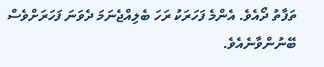ތަފާތު ދޯއެވެ. އެންމެ ފަހަރަކު ރަހަ ބެލިއްޖެނަމަ ދެވަނަ ފަހަރަށްވެސް ބޭނުންވާނެއެވެ.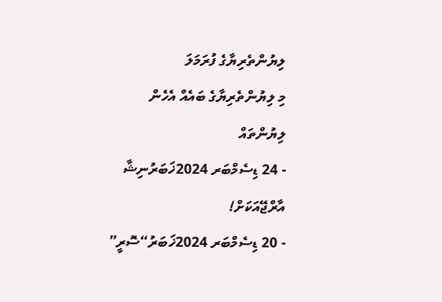ލިޔުންތެރިޔާގެ ފުރަމަލަ
މި ލިޔުންތެރިޔާގެ ބައެއް އެހެން ލިޔުންތައް
- 24 ޑިސެމްބަރ 2024ޚަބަރުނިޝާ އާރްޖޭއަކަށް!
- 20 ޑިސެމްބަރ 2024ޚަބަރު“ސޮރީ”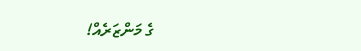ގެ މަންޒަރެއް!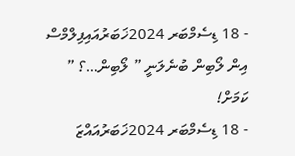- 18 ޑިސެމްބަރ 2024ޚަބަރުއައިފިލްމްސް އިން ލޯބިން ބުނެލަނީ ” ލޯބިން…؟ ” ކަމަށް!
- 18 ޑިސެމްބަރ 2024ޚަބަރުއައްޒަ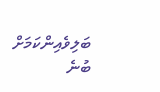ބަލިވެއިންކަމަށް ބުނެ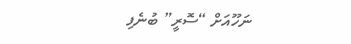ނަހޫއަށް “ސޮރީ” ބުނެފި